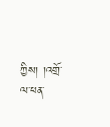ཀྱིས། །འགྲོ་ལ་ཕན་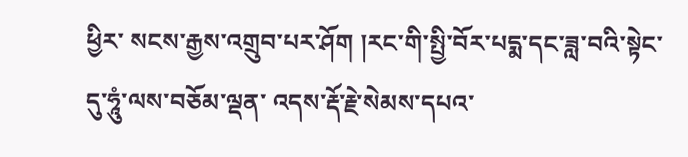ཕྱིར་ སངས་རྒྱས་འགྲུབ་པར་ཤོག །རང་གི་སྤྱི་བོར་པདྨ་དང་ཟླ་བའི་སྟེང་དུ་ཧཱུཾ་ལས་བཅོམ་ལྡན་ འདས་རྡོ་རྗེ་སེམས་དཔའ་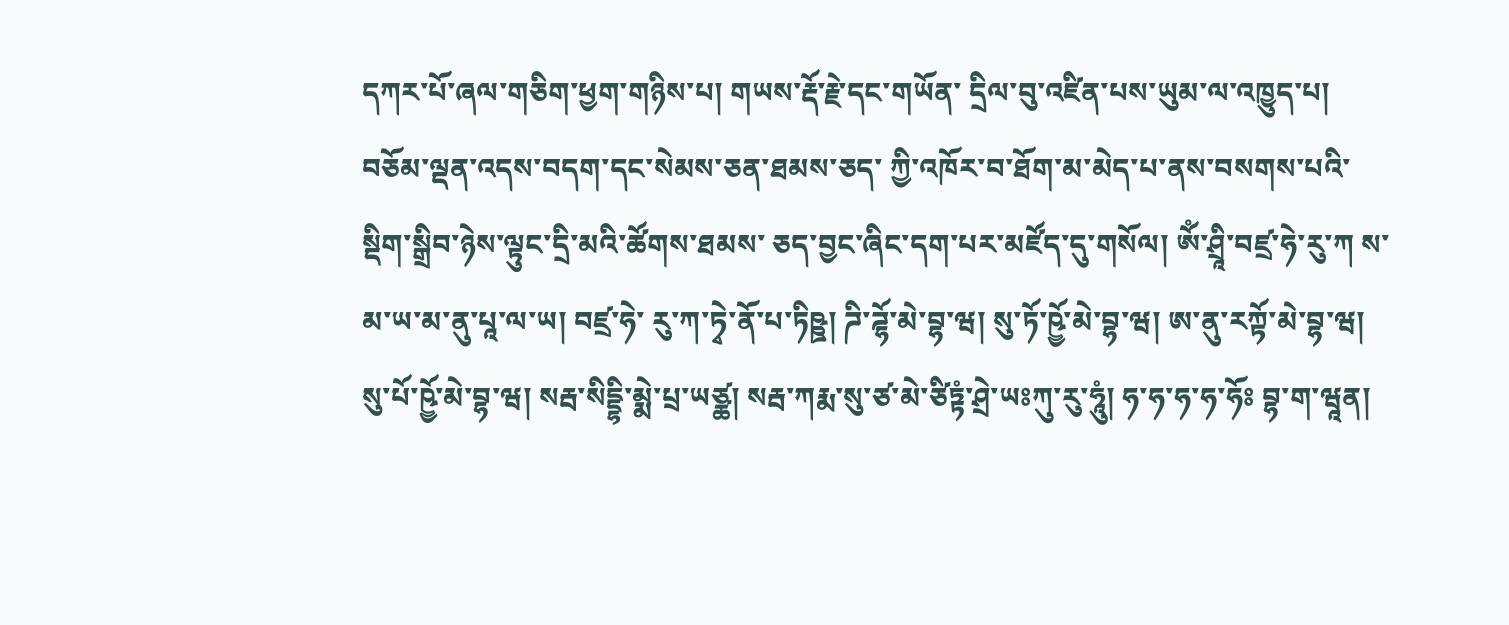དཀར་པོ་ཞལ་གཅིག་ཕྱག་གཉིས་པ། གཡས་རྡོ་རྗེ་དང་གཡོན་ དྲིལ་བུ་འཛིན་པས་ཡུམ་ལ་འཁྱུད་པ། བཅོམ་ལྡན་འདས་བདག་དང་སེམས་ཅན་ཐམས་ཅད་ ཀྱི་འཁོར་བ་ཐོག་མ་མེད་པ་ནས་བསགས་པའི་སྡིག་སྒྲིབ་ཉེས་ལྟུང་དྲི་མའི་ཚོགས་ཐམས་ ཅད་བྱང་ཞིང་དག་པར་མཛོད་དུ་གསོལ། ༀ་ཤྲཱི་བཛྲ་ཧེ་རུ་ཀ ས་མ་ཡ་མ་ནུ་པཱ་ལ་ཡ། བཛྲ་ཧེ་ རུ་ཀ་ཏྭེ་ནོ་པ་ཏིཥྛ། ཌི་ཌྷོ་མེ་བྷ་ཝ། སུ་ཏོ་ཥྱོ་མེ་བྷ་ཝ། ཨ་ནུ་རཀྟོ་མེ་བྷ་ཝ། སུ་པོ་ཥྱོ་མེ་བྷ་ཝ། སརྦ་སིདྡྷི་མྨེ་པྲ་ཡཙྪ། སརྦ་ཀརྨ་སུ་ཙ་མེ་ཙིཏྟཾ་ཤྲེ་ཡཿཀུ་རུ་ཧཱུཾ། ཧ་ཧ་ཧ་ཧ་ཧོཿ བྷ་ག་ཝཱན།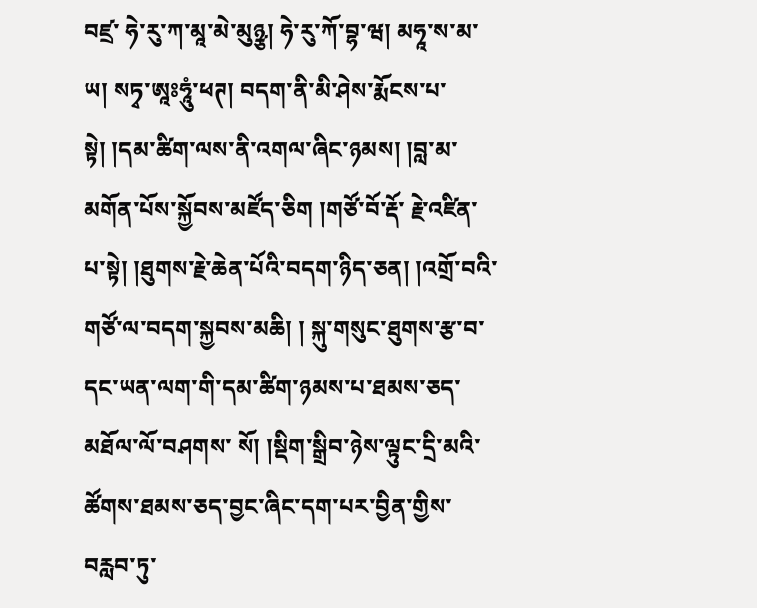བཛྲ་ ཧེ་རུ་ཀ་མཱ་མེ་མུཉྩ། ཧེ་རུ་ཀོ་བྷ་ཝ། མཧཱ་ས་མ་ཡ། སཏྭ་ཨཱཿཧཱུཾ་ཕཊ། བདག་ནི་མི་ཤེས་རྨོངས་པ་ སྟེ། །དམ་ཚིག་ལས་ནི་འགལ་ཞིང་ཉམས། །བླ་མ་མགོན་པོས་སྐྱོབས་མཛོད་ཅིག །གཙོ་བོ་རྡོ་ རྗེ་འཛིན་པ་སྟེ། །ཐུགས་རྗེ་ཆེན་པོའི་བདག་ཉིད་ཅན། །འགྲོ་བའི་གཙོ་ལ་བདག་སྐྱབས་མཆི། ། སྐུ་གསུང་ཐུགས་རྩ་བ་དང་ཡན་ལག་གི་དམ་ཚིག་ཉམས་པ་ཐམས་ཅད་མཐོལ་ལོ་བཤགས་ སོ། །སྡིག་སྒྲིབ་ཉེས་ལྟུང་དྲི་མའི་ཚོགས་ཐམས་ཅད་བྱང་ཞིང་དག་པར་བྱིན་གྱིས་བརླབ་ཏུ་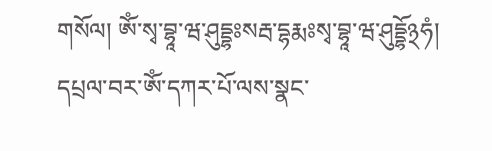གསོལ། ༀ་སྭ་བྷཱ་ཝ་ཤུདྡྷཿསརྦ་དྷརྨཿསྭ་བྷཱ་ཝ་ཤུདྡྷོ྅ཧཾ། དཔྲལ་བར་ༀ་དཀར་པོ་ལས་སྣང་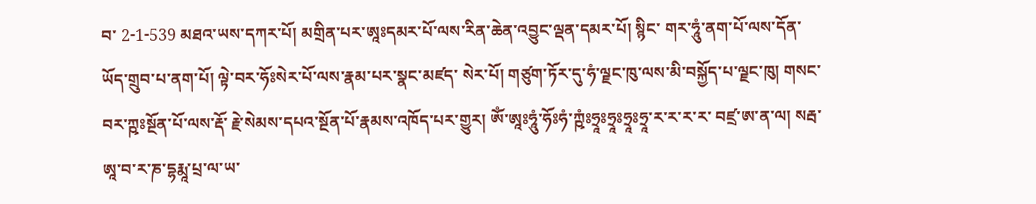བ་ 2-1-539 མཐའ་ཡས་དཀར་པོ། མགྲིན་པར་ཨཱཿདམར་པོ་ལས་རིན་ཆེན་འབྱུང་ལྡན་དམར་པོ། སྙིང་ གར་ཧཱུཾ་ནག་པོ་ལས་དོན་ཡོད་གྲུབ་པ་ནག་པོ། ལྟེ་བར་ཧོཿསེར་པོ་ལས་རྣམ་པར་སྣང་མཛད་ སེར་པོ། གཙུག་ཏོར་དུ་ཧཾ་ལྗང་ཁུ་ལས་མི་བསྐྱོད་པ་ལྗང་ཁུ། གསང་བར་ཀྵཿསྔོན་པོ་ལས་རྡོ་ རྗེ་སེམས་དཔའ་སྔོན་པོ་རྣམས་འཁོད་པར་གྱུར། ༀ་ཨཱཿཧཱུཾ་ཧོཿཧཾ་ཀྵཾཿཧྲཱཿཧྲཱཿཧྲཱཿཧྲཱ་ར་ར་ར་ར་ བཛྲ་ཨ་ན་ལ། སརྦ་ཨཱ་བ་ར་ཎ་དྷརྨཱ་པྲ་ལ་ཡ་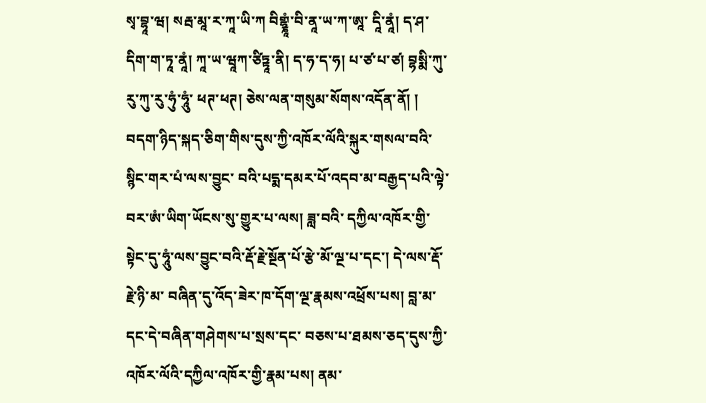སྭ་བྷཱ་ཝ། སརྦ་མཱ་ར་ཀཱ་ཡི་ཀ བིགྷྣཱཾ་བི་ནཱ་ཡ་ཀ་ཨཱ་ དཱི་ནཱཾ། ད་ཤ་དིག་ག་ཏཱ་ནཱཾ། ཀཱ་ཡ་ཝཱཀ་ཙིཏྟཱ་ནི། ད་ཧ་ད་ཧ། པ་ཙ་པ་ཙ། བྷསྨི་ཀུ་རུ་ཀུ་རུ་ཧུཾ་ཧཱུཾ་ ཕཊ་ཕཊ། ཅེས་ལན་གསུམ་སོགས་འདོན་ནོ། ། བདག་ཉིད་སྐད་ཅིག་གིས་དུས་ཀྱི་འཁོར་ལོའི་སྐུར་གསལ་བའི་སྙིང་གར་པཾ་ལས་བྱུང་ བའི་པདྨ་དམར་པོ་འདབ་མ་བརྒྱད་པའི་ལྟེ་བར་ཨཾ་ཡིག་ཡོངས་སུ་གྱུར་པ་ལས། ཟླ་བའི་ དཀྱིལ་འཁོར་གྱི་སྟེང་དུ་ཧཱུཾ་ལས་བྱུང་བའི་རྡོ་རྗེ་སྔོན་པོ་རྩེ་མོ་ལྔ་པ་དང་། དེ་ལས་རྡོ་རྗེ་ཉི་མ་ བཞིན་དུ་འོད་ཟེར་ཁ་དོག་ལྔ་རྣམས་འཕྲོས་པས། བླ་མ་དང་དེ་བཞིན་གཤེགས་པ་སྲས་དང་ བཅས་པ་ཐམས་ཅད་དུས་ཀྱི་འཁོར་ལོའི་དཀྱིལ་འཁོར་གྱི་རྣམ་པས། ནམ་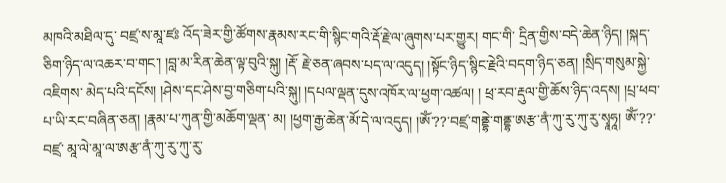མཁའི་མཐིལ་དུ་ བཛྲ་ས་མཱ་ཛཿ འོད་ཟེར་གྱི་ཚོགས་རྣམས་རང་གི་སྙིང་གའི་རྡོ་རྗེ་ལ་ཞུགས་པར་གྱུར། གང་གི་ དྲིན་གྱིས་བདེ་ཆེན་ཉིད། །སྐད་ཅིག་ཉིད་ལ་འཆར་བ་གང་། །བླ་མ་རིན་ཆེན་ལྟ་བུའི་སྐུ། །རྡོ་ རྗེ་ཅན་ཞབས་པད་ལ་འདུད། །སྟོང་ཉིད་སྙིང་རྗེའི་བདག་ཉིད་ཅན། །སྲིད་གསུམ་སྐྱེ་འཇིགས་ མེད་པའི་དངོས། །ཤེས་དང་ཤེས་བྱ་གཅིག་པའི་སྐུ། །དཔལ་ལྡན་དུས་འཁོར་ལ་ཕྱག་འཚལ། ། ཕྲ་རབ་རྡུལ་གྱི་ཆོས་ཉིད་འདས། །པྲ་ཕབ་པ་ཡི་རང་བཞིན་ཅན། །རྣམ་པ་ཀུན་གྱི་མཆོག་ལྡན་ མ། །ཕྱག་རྒྱ་ཆེན་མོ་དེ་ལ་འདུད། །ༀ་??་བཛྲ་གནྡྷེ་གནྡྷ་ཨརྩ་ནཾ་ཀུ་རུ་ཀུ་རུ་སྭཱཧཱ། ༀ་??་བཛྲ་ མཱ་ལེ་མཱ་ལ་ཨརྩ་ནཾ་ཀུ་རུ་ཀུ་རུ་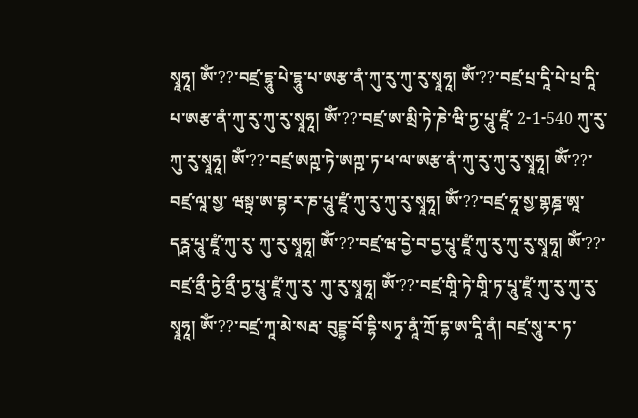སྭཱཧཱ། ༀ་??་བཛྲ་དྷཱུ་པེ་དྷཱུ་པ་ཨརྩ་ནཾ་ཀུ་རུ་ཀུ་རུ་སྭཱཧཱ། ༀ་??་བཛྲ་པྲ་དཱི་པེ་པྲ་དཱི་པ་ཨརྩ་ནཾ་ཀུ་རུ་ཀུ་རུ་སྭཱཧཱ། ༀ་??་བཛྲ་ཨ་མྲི་ཏེ་ཎེ་ཝི་ཏྱ་པཱུ་ཛཱཾ་ 2-1-540 ཀུ་རུ་ཀུ་རུ་སྭཱཧཱ། ༀ་??་བཛྲ་ཨཀྵ་ཏེ་ཨཀྵ་ཏ་ཕ་ལ་ཨརྩ་ནཾ་ཀུ་རུ་ཀུ་རུ་སྭཱཧཱ། ༀ་??་བཛྲ་ལཱ་སྱ་ ཝསྟྲ་ཨ་བྷ་ར་ཎ་པཱུ་ཛཱཾ་ཀུ་རུ་ཀུ་རུ་སྭཱཧཱ། ༀ་??་བཛྲ་ཧཱ་སྱ་གྷཎྜ་ཨཱ་དཪྴ་པཱུ་ཛཱཾ་ཀུ་རུ་ ཀུ་རུ་སྭཱཧཱ། ༀ་??་བཛྲ་ཝ་དྱེ་བ་དྱ་པཱུ་ཛཱཾ་ཀུ་རུ་ཀུ་རུ་སྭཱཧཱ། ༀ་??་བཛྲ་ནྲྀ་ཏྱེ་ནྲྀ་ཏྱ་པཱུ་ཛཱཾ་ཀུ་རུ་ ཀུ་རུ་སྭཱཧཱ། ༀ་??་བཛྲ་གཱི་ཏེ་གཱི་ཏ་པཱུ་ཛཱཾ་ཀུ་རུ་ཀུ་རུ་སྭཱཧཱ། ༀ་??་བཛྲ་ཀཱ་མེ་སརྦ་ བུདྡྷ་བོ་དྷི་སཏྭ་ནཱཾ་ཀྲོ་དྷ་ཨ་དཱི་ནཾ། བཛྲ་སཱུ་ར་ཏ་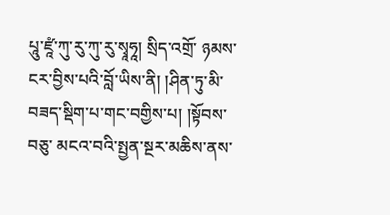པཱུ་ཛཱཾ་ཀུ་རུ་ཀུ་རུ་སྭཱཧཱ། སྲིད་འགྲོ་ ཉམས་ངར་བྱིས་པའི་བློ་ཡིས་ནི། །ཤིན་ཏུ་མི་བཟད་སྡིག་པ་གང་བགྱིས་པ། །སྟོབས་བཅུ་ མངའ་བའི་སྤྱན་སྔར་མཆིས་ནས་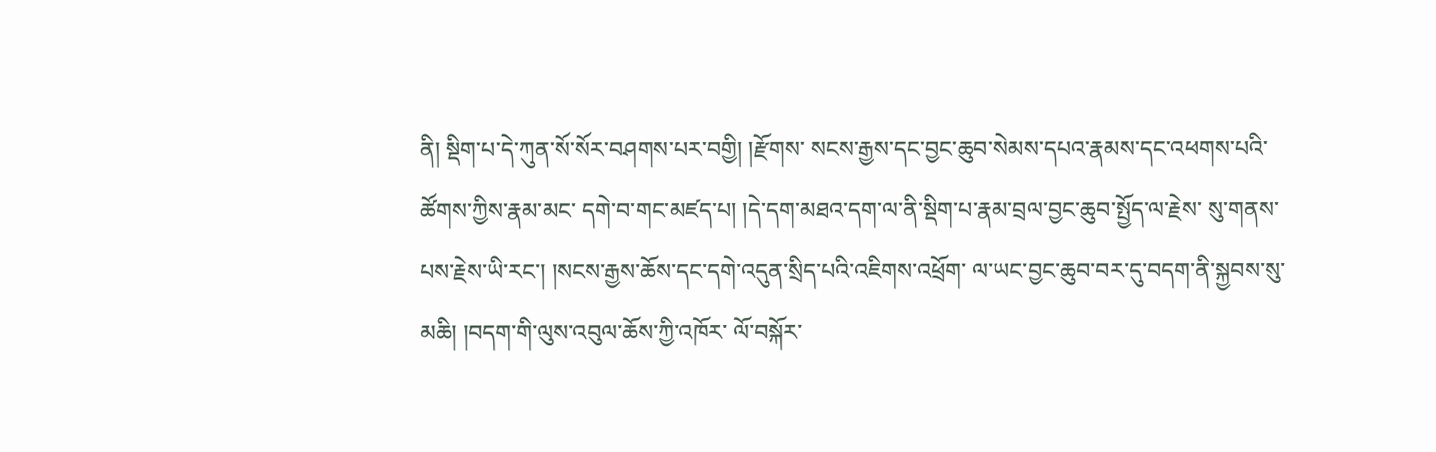ནི། སྡིག་པ་དེ་ཀུན་སོ་སོར་བཤགས་པར་བགྱི། །རྫོགས་ སངས་རྒྱས་དང་བྱང་ཆུབ་སེམས་དཔའ་རྣམས་དང་འཕགས་པའི་ཚོགས་ཀྱིས་རྣམ་མང་ དགེ་བ་གང་མཛད་པ། །དེ་དག་མཐའ་དག་ལ་ནི་སྡིག་པ་རྣམ་བྲལ་བྱང་ཆུབ་སྤྱོད་ལ་རྗེས་ སུ་གནས་པས་རྗེས་ཡི་རང་། །སངས་རྒྱས་ཆོས་དང་དགེ་འདུན་སྲིད་པའི་འཇིགས་འཕྲོག་ ལ་ཡང་བྱང་ཆུབ་བར་དུ་བདག་ནི་སྐྱབས་སུ་མཆི། །བདག་གི་ལུས་འབུལ་ཆོས་ཀྱི་འཁོར་ ལོ་བསྐོར་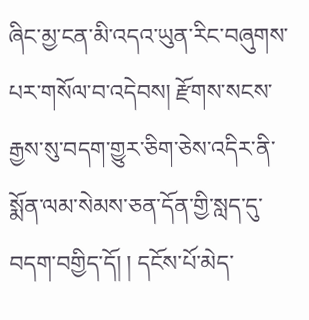ཞིང་མྱ་ངན་མི་འདའ་ཡུན་རིང་བཞུགས་པར་གསོལ་བ་འདེབས། རྫོགས་སངས་ རྒྱས་སུ་བདག་གྱུར་ཅིག་ཅེས་འདིར་ནི་སྨོན་ལམ་སེམས་ཅན་དོན་གྱི་སླད་དུ་བདག་བགྱིད་དོ། ། དངོས་པོ་མེད་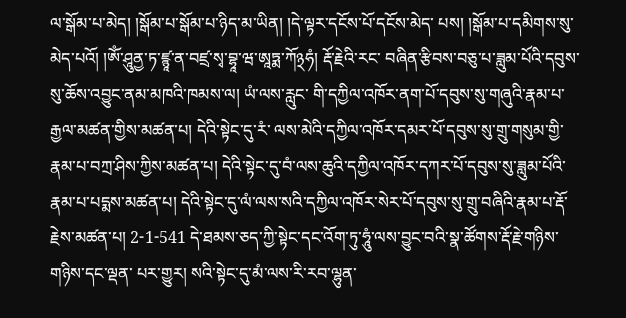ལ་སྒོམ་པ་མེད། །སྒོམ་པ་སྒོམ་པ་ཉིད་མ་ཡིན། །དེ་ལྟར་དངོས་པོ་དངོས་མེད་ པས། །སྒོམ་པ་དམིགས་སུ་མེད་པའོ། །ༀ་ཤཱུནྱ་ཏ་ཛྙཱ་ན་བཛྲ་སྭ་བྷཱ་ཝ་ཨཱཏྨ་ཀོ྅ཧཾ། རྡོ་རྗེའི་རང་ བཞིན་རྩིབས་བཅུ་པ་ཟླུམ་པོའི་དབུས་སུ་ཆོས་འབྱུང་ནམ་མཁའི་ཁམས་ལ། ཡཾ་ལས་རླུང་ གི་དཀྱིལ་འཁོར་ནག་པོ་དབུས་སུ་གཞུའི་རྣམ་པ་རྒྱལ་མཚན་གྱིས་མཚན་པ། དེའི་སྟེང་དུ་རཾ་ ལས་མེའི་དཀྱིལ་འཁོར་དམར་པོ་དབུས་སུ་གྲུ་གསུམ་གྱི་རྣམ་པ་བཀྲ་ཤིས་ཀྱིས་མཚན་པ། དེའི་སྟེང་དུ་བཾ་ལས་ཆུའི་དཀྱིལ་འཁོར་དཀར་པོ་དབུས་སུ་ཟླུམ་པོའི་རྣམ་པ་པདྨས་མཚན་པ། དེའི་སྟེང་དུ་ལཾ་ལས་སའི་དཀྱིལ་འཁོར་སེར་པོ་དབུས་སུ་གྲུ་བཞིའི་རྣམ་པ་རྡོ་རྗེས་མཚན་པ། 2-1-541 དེ་ཐམས་ཅད་ཀྱི་སྟེང་དང་འོག་ཏུ་ཧཱུཾ་ལས་བྱུང་བའི་སྣ་ཚོགས་རྡོ་རྗེ་གཉིས་གཉིས་དང་ལྡན་ པར་གྱུར། སའི་སྟེང་དུ་མཾ་ལས་རི་རབ་ལྷུན་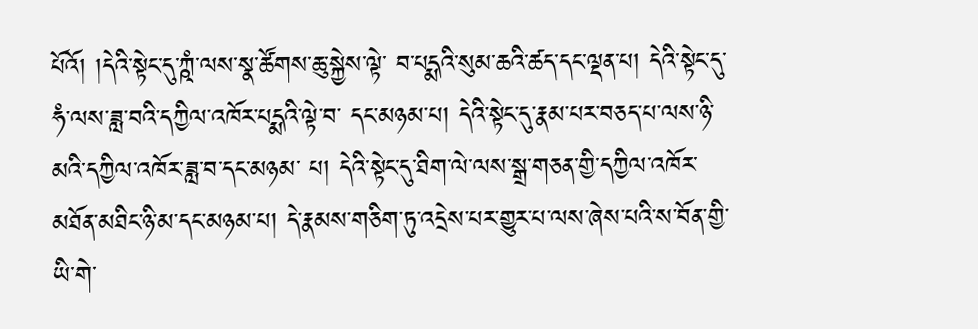པོའོ། །དེའི་སྟེང་དུ་ཀྵཾ་ལས་སྣ་ཚོགས་ཆུ་སྐྱེས་ལྟེ་ བ་པདྨའི་སུམ་ཆའི་ཚད་དང་ལྡན་པ། དེའི་སྟེང་དུ་ཧཾ་ལས་ཟླ་བའི་དཀྱིལ་འཁོར་པདྨའི་ལྟེ་བ་ དང་མཉམ་པ། དེའི་སྟེང་དུ་རྣམ་པར་བཅད་པ་ལས་ཉི་མའི་དཀྱིལ་འཁོར་ཟླ་བ་དང་མཉམ་ པ། དེའི་སྟེང་དུ་ཐིག་ལེ་ལས་སྒྲ་གཅན་གྱི་དཀྱིལ་འཁོར་མཐོན་མཐིང་ཉི་མ་དང་མཉམ་པ། དེ་རྣམས་གཅིག་ཏུ་འདྲེས་པར་གྱུར་པ་ལས་ཞེས་པའི་ས་བོན་གྱི་ཡི་གེ་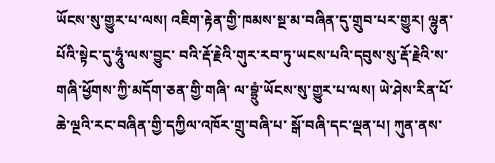ཡོངས་སུ་གྱུར་པ་ལས། འཇིག་རྟེན་གྱི་ཁམས་སྔ་མ་བཞིན་དུ་གྲུབ་པར་གྱུར། ལྷུན་པོའི་སྟེང་དུ་ཧཱུཾ་ལས་བྱུང་ བའི་རྡོ་རྗེའི་གུར་རབ་ཏུ་ཡངས་པའི་དབུས་སུ་རྡོ་རྗེའི་ས་གཞི་ཕྱོགས་ཀྱི་མདོག་ཅན་གྱི་གཞི་ ལ་བྷྲུཾ་ཡོངས་སུ་གྱུར་པ་ལས། ཡེ་ཤེས་རིན་པོ་ཆེ་ལྔའི་རང་བཞིན་གྱི་དཀྱིལ་འཁོར་གྲུ་བཞི་པ་ སྒོ་བཞི་དང་ལྡན་པ། ཀུན་ནས་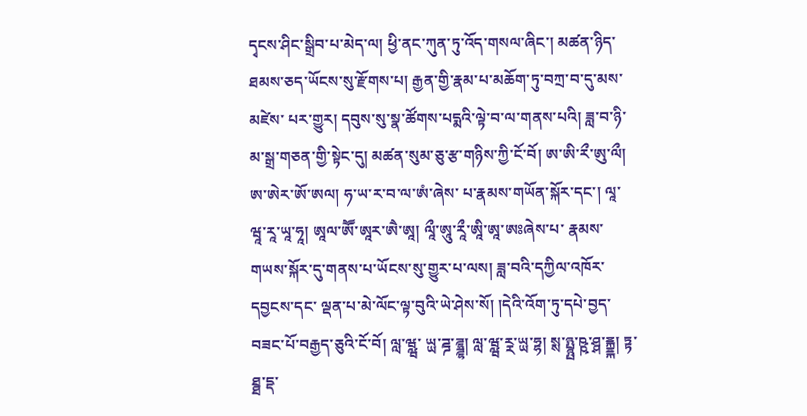དྭངས་ཤིང་སྒྲིབ་པ་མེད་ལ། ཕྱི་ནང་ཀུན་ཏུ་འོད་གསལ་ཞིང་། མཚན་ཉིད་ཐམས་ཅད་ཡོངས་སུ་རྫོགས་པ། རྒྱན་གྱི་རྣམ་པ་མཆོག་ཏུ་བཀྲ་བ་དུ་མས་མཛེས་ པར་གྱུར། དབུས་སུ་སྣ་ཚོགས་པདྨའི་ལྟེ་བ་ལ་གནས་པའི། ཟླ་བ་ཉི་མ་སྒྲ་གཅན་གྱི་སྟེང་དུ། མཚན་སུམ་ཅུ་རྩ་གཉིས་ཀྱི་ངོ་བོ། ཨ་ཨི་རྀ་ཨུ་ལྀ། ཨ་ཨེར་ཨོ་ཨལ། ཧ་ཡ་ར་བ་ལ་ཨཾ་ཞེས་ པ་རྣམས་གཡོན་སྐོར་དང་། ལཱ་ཝཱ་རཱ་ཡཱ་ཧཱ། ཨཱལ་ཨཽ་ཨཱར་ཨཻ་ཨཱ། ལཱྀ་ཨཱུ་རཱྀ་ཨཱི་ཨཱ་ཨཿཞེས་པ་ རྣམས་གཡས་སྐོར་དུ་གནས་པ་ཡོངས་སུ་གྱུར་པ་ལས། ཟླ་བའི་དཀྱིལ་འཁོར་དབྱངས་དང་ ལྡན་པ་མེ་ལོང་ལྟ་བུའི་ཡེ་ཤེས་སོ། །དེའི་འོག་ཏུ་དཔེ་བྱད་བཟང་པོ་བརྒྱད་ཅུའི་ངོ་བོ། ལླ་ཝྺ་ ཡྻ་ཌྜ་ཌྷྜྷ། ལླ་ཝྺ་ཪྼ་ཡྻ་ཧྷ། སྶ་ཉྤྙྤ་ཥྵ་ཤྴ་ྈྐྍྐ། ཏྟ་ཐྠ་དྡ་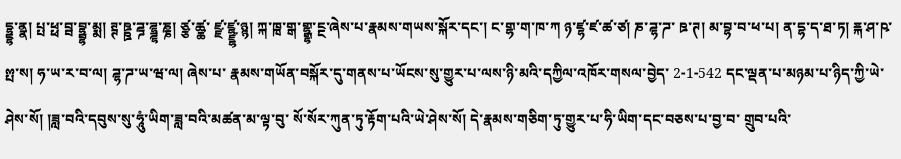དྷྡྷ་ནྣ། པྤ་ཕྥ་བྦ་བྷྦྷ་མྨ། ཊྚ་ཋྛ་ཌྜ་ཌྷྜྷ་ཎྞ། ཙྩ་ཚྪ་ ཛྫ་ཛྷྫྷ་ཉྙ། ཀྐ་ཁྑ་གྒ་གྷྒྷ་ངྔ་ཞེས་པ་རྣམས་གཡས་སྐོར་དང་། ང་གྷ་ག་ཁ་ཀ ཉ་ཛྷ་ཛ་ཚ་ཙ། ཎ་ཌྷ་ཌ་ ཋ་ཊ། མ་བྷ་བ་ཕ་པ། ན་དྷ་ད་ཐ་ཏ། ྈྐ་ཤ་ཥ་ྉྤ་ས། ཧ་ཡ་ར་བ་ལ། ཌྷ་ཌ་ཡ་ཝ་ལ། ཞེས་པ་ རྣམས་གཡོན་བསྐོར་དུ་གནས་པ་ཡོངས་སུ་གྱུར་པ་ལས་ཉི་མའི་དཀྱིལ་འཁོར་གསལ་བྱེད་ 2-1-542 དང་ལྡན་པ་མཉམ་པ་ཉིད་ཀྱི་ཡེ་ཤེས་སོ། །ཟླ་བའི་དབུས་སུ་ཧཱུཾ་ཡིག་ཟླ་བའི་མཚན་མ་ལྟ་བུ་ སོ་སོར་ཀུན་ཏུ་རྟོག་པའི་ཡེ་ཤེས་སོ། དེ་རྣམས་གཅིག་ཏུ་གྱུར་པ་ཧི་ཡིག་དང་བཅས་པ་བྱ་བ་ གྲུབ་པའི་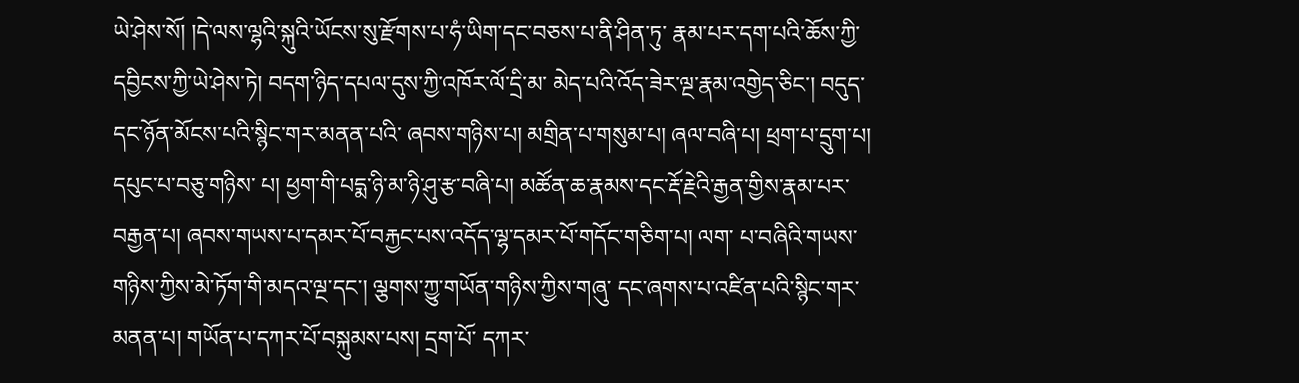ཡེ་ཤེས་སོ། །དེ་ལས་ལྷའི་སྐུའི་ཡོངས་སུ་རྫོགས་པ་ཧཾ་ཡིག་དང་བཅས་པ་ནི་ཤིན་ཏུ་ རྣམ་པར་དག་པའི་ཆོས་ཀྱི་དབྱིངས་ཀྱི་ཡེ་ཤེས་ཏེ། བདག་ཉིད་དཔལ་དུས་ཀྱི་འཁོར་ལོ་དྲི་མ་ མེད་པའི་འོད་ཟེར་ལྔ་རྣམ་འགྱེད་ཅིང་། བདུད་དང་ཉོན་མོངས་པའི་སྙིང་གར་མནན་པའི་ ཞབས་གཉིས་པ། མགྲིན་པ་གསུམ་པ། ཞལ་བཞི་པ། ཕྲག་པ་དྲུག་པ། དཔུང་པ་བཅུ་གཉིས་ པ། ཕྱག་གི་པདྨ་ཉི་མ་ཉི་ཤུ་རྩ་བཞི་པ། མཚོན་ཆ་རྣམས་དང་རྡོ་རྗེའི་རྒྱན་གྱིས་རྣམ་པར་ བརྒྱན་པ། ཞབས་གཡས་པ་དམར་པོ་བརྐྱང་པས་འདོད་ལྷ་དམར་པོ་གདོང་གཅིག་པ། ལག་ པ་བཞིའི་གཡས་གཉིས་ཀྱིས་མེ་ཏོག་གི་མདའ་ལྔ་དང་། ལྕགས་ཀྱུ་གཡོན་གཉིས་ཀྱིས་གཞུ་ དང་ཞགས་པ་འཛིན་པའི་སྙིང་གར་མནན་པ། གཡོན་པ་དཀར་པོ་བསྐུམས་པས། དྲག་པོ་ དཀར་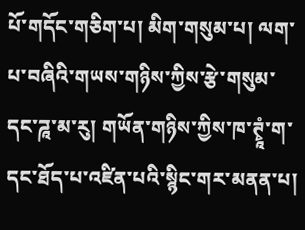པོ་གདོང་གཅིག་པ། མིག་གསུམ་པ། ལག་པ་བཞིའི་གཡས་གཉིས་ཀྱིས་རྩེ་གསུམ་ དང་ཌཱ་མ་རུ། གཡོན་གཉིས་ཀྱིས་ཁ་ཊྭཱཾ་ག་དང་ཐོད་པ་འཛིན་པའི་སྙིང་གར་མནན་པ།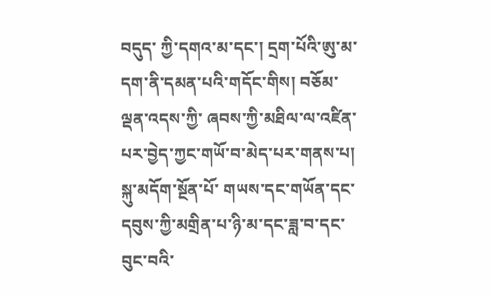བདུད་ ཀྱི་དགའ་མ་དང་། དྲག་པོའི་ཨུ་མ་དག་ནི་དམན་པའི་གདོང་གིས། བཅོམ་ལྡན་འདས་ཀྱི་ ཞབས་ཀྱི་མཐིལ་ལ་འཛིན་པར་བྱེད་ཀྱང་གཡོ་བ་མེད་པར་གནས་པ། སྐུ་མདོག་སྔོན་པོ་ གཡས་དང་གཡོན་དང་དབུས་ཀྱི་མགྲིན་པ་ཉི་མ་དང་ཟླ་བ་དང་བུང་བའི་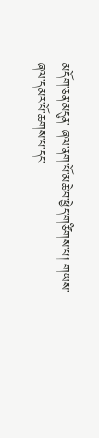མདོག་ཅན་མདུན་ ཞལ་ནག་པོ་མཆེ་བ་ཕྱེད་གཙིགས་པ། གཡས་ཞལ་དམར་པོ་ཆགས་པ་དང་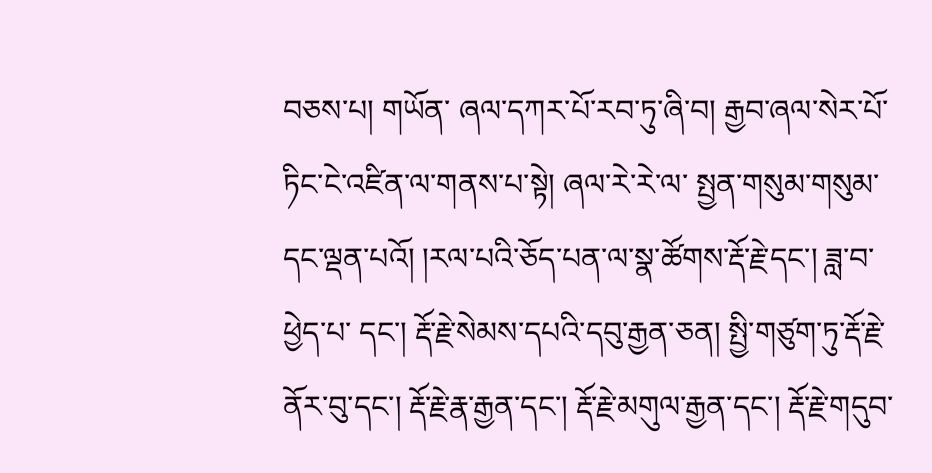བཅས་པ། གཡོན་ ཞལ་དཀར་པོ་རབ་ཏུ་ཞི་བ། རྒྱབ་ཞལ་སེར་པོ་ཏིང་ངེ་འཛིན་ལ་གནས་པ་སྟེ། ཞལ་རེ་རེ་ལ་ སྤྱན་གསུམ་གསུམ་དང་ལྡན་པའོ། །རལ་པའི་ཅོད་པན་ལ་སྣ་ཚོགས་རྡོ་རྗེ་དང་། ཟླ་བ་ཕྱེད་པ་ དང་། རྡོ་རྗེ་སེམས་དཔའི་དབུ་རྒྱན་ཅན། སྤྱི་གཙུག་ཏུ་རྡོ་རྗེ་ནོར་བུ་དང་། རྡོ་རྗེ་རྣ་རྒྱན་དང་། རྡོ་རྗེ་མགུལ་རྒྱན་དང་། རྡོ་རྗེ་གདུབ་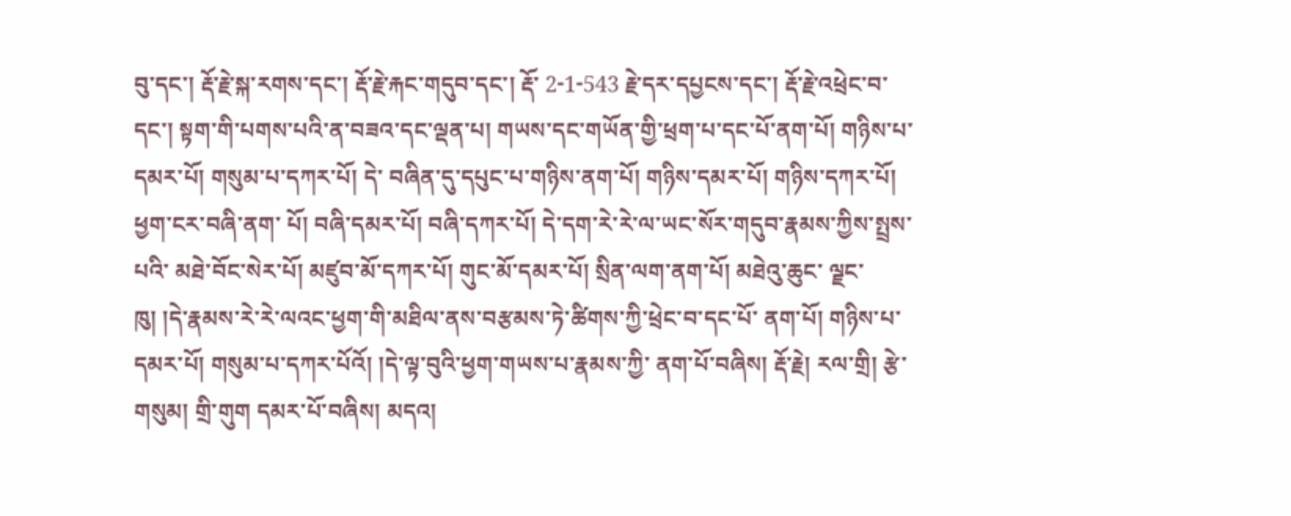བུ་དང་། རྡོ་རྗེ་སྐ་རགས་དང་། རྡོ་རྗེ་རྐང་གདུབ་དང་། རྡོ་ 2-1-543 རྗེ་དར་དཔྱངས་དང་། རྡོ་རྗེ་འཕྲེང་བ་དང་། སྟག་གི་པགས་པའི་ན་བཟའ་དང་ལྡན་པ། གཡས་དང་གཡོན་གྱི་ཕྲག་པ་དང་པོ་ནག་པོ། གཉིས་པ་དམར་པོ། གསུམ་པ་དཀར་པོ། དེ་ བཞིན་དུ་དཔུང་པ་གཉིས་ནག་པོ། གཉིས་དམར་པོ། གཉིས་དཀར་པོ། ཕྱག་ངར་བཞི་ནག་ པོ། བཞི་དམར་པོ། བཞི་དཀར་པོ། དེ་དག་རེ་རེ་ལ་ཡང་སོར་གདུབ་རྣམས་ཀྱིས་སྤྲས་པའི་ མཐེ་བོང་སེར་པོ། མཛུབ་མོ་དཀར་པོ། གུང་མོ་དམར་པོ། སྲིན་ལག་ནག་པོ། མཐེའུ་ཆུང་ ལྗང་ཁུ། །དེ་རྣམས་རེ་རེ་ལའང་ཕྱག་གི་མཐིལ་ནས་བརྩམས་ཏེ་ཚིགས་ཀྱི་ཕྲེང་བ་དང་པོ་ ནག་པོ། གཉིས་པ་དམར་པོ། གསུམ་པ་དཀར་པོའོ། །དེ་ལྟ་བུའི་ཕྱག་གཡས་པ་རྣམས་ཀྱི་ ནག་པོ་བཞིས། རྡོ་རྗེ། རལ་གྲི། རྩེ་གསུམ། གྲི་གུག དམར་པོ་བཞིས། མདའ།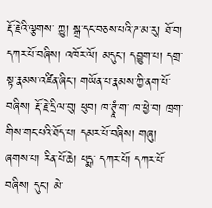རྡོ་རྗེའི་ལྕགས་ ཀྱུ། སྒྲ་དང་བཅས་པའི་ཌ་མ་རུ། ཐོ་བ། དཀར་པོ་བཞིས། འཁོར་ལོ། མདུང་། དབྱུག་པ། དགྲ་སྟ་རྣམས་འཛིན་ཞིང་། གཡོན་པ་རྣམས་ཀྱི་ནག་པོ་བཞིས། རྡོ་རྗེ་དྲིལ་བུ། ཕུབ། ཁ་ཊྭཱཾ་ག་ ཁ་ཕྱེ་བ། ཁྲག་གིས་གང་པའི་ཐོད་པ། དམར་པོ་བཞིས། གཞུ། ཞགས་པ། རིན་པོ་ཆེ། པདྨ་ དཀར་པོ། དཀར་པོ་བཞིས། དུང་། མེ་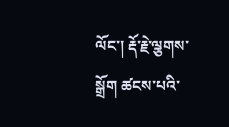ལོང་། རྡོ་རྗེ་ལྕགས་སྒྲོག ཚངས་པའི་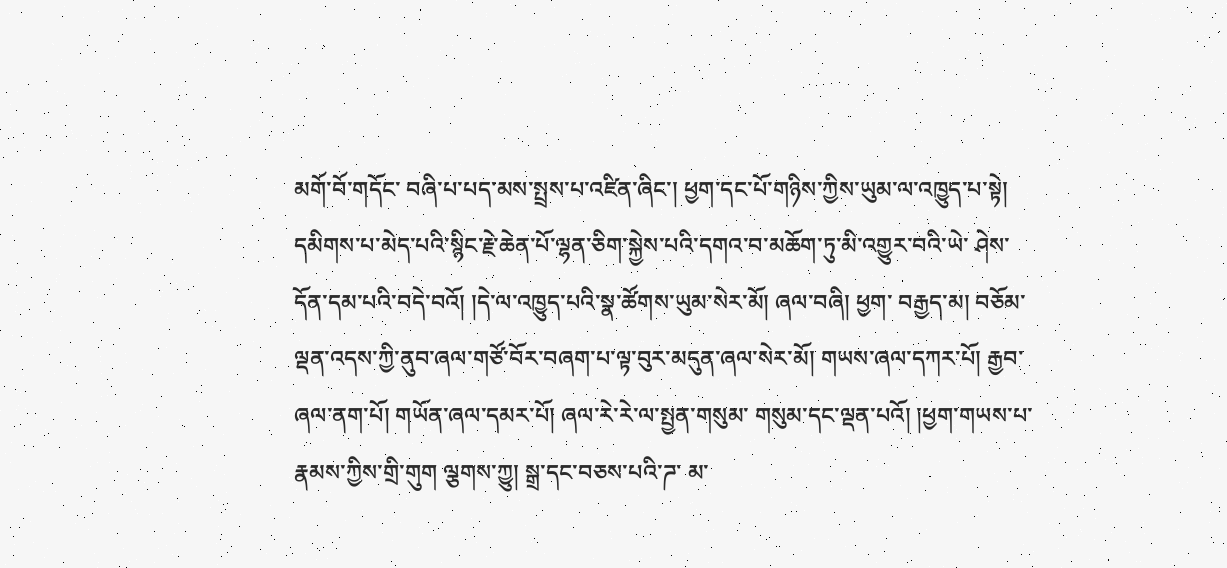མགོ་བོ་གདོང་ བཞི་པ་པད་མས་སྤྲས་པ་འཛིན་ཞིང་། ཕྱག་དང་པོ་གཉིས་ཀྱིས་ཡུམ་ལ་འཁྱུད་པ་སྟེ། དམིགས་པ་མེད་པའི་སྙིང་རྗེ་ཆེན་པོ་ལྷན་ཅིག་སྐྱེས་པའི་དགའ་བ་མཆོག་ཏུ་མི་འགྱུར་བའི་ཡེ་ ཤེས་དོན་དམ་པའི་བདེ་བའོ། །དེ་ལ་འཁྱུད་པའི་སྣ་ཚོགས་ཡུམ་སེར་མོ། ཞལ་བཞི། ཕྱག་ བརྒྱད་མ། བཅོམ་ལྡན་འདས་ཀྱི་ནུབ་ཞལ་གཙོ་བོར་བཞག་པ་ལྟ་བུར་མདུན་ཞལ་སེར་མོ། གཡས་ཞལ་དཀར་པོ། རྒྱབ་ཞལ་ནག་པོ། གཡོན་ཞལ་དམར་པོ། ཞལ་རེ་རེ་ལ་སྤྱན་གསུམ་ གསུམ་དང་ལྡན་པའོ། །ཕྱག་གཡས་པ་རྣམས་ཀྱིས་གྲི་གུག ལྕགས་ཀྱུ། སྒྲ་དང་བཅས་པའི་ཌ་ མ་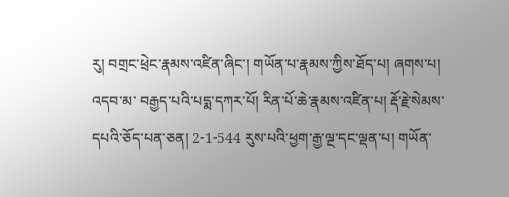རུ། བགྲང་ཕྲེང་རྣམས་འཛིན་ཞིང་། གཡོན་པ་རྣམས་ཀྱིས་ཐོད་པ། ཞགས་པ། འདབ་མ་ བརྒྱད་པའི་པདྨ་དཀར་པོ། རིན་པོ་ཆེ་རྣམས་འཛིན་པ། རྡོ་རྗེ་སེམས་དཔའི་ཅོད་པན་ཅན། 2-1-544 རུས་པའི་ཕྱག་རྒྱ་ལྔ་དང་ལྡན་པ། གཡོན་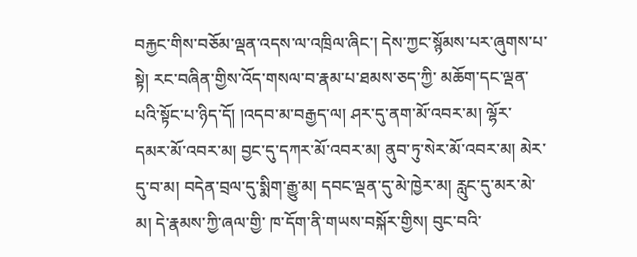བརྐྱང་གིས་བཅོམ་ལྡན་འདས་ལ་འཁྲིལ་ཞིང་། དེས་ཀྱང་སྙོམས་པར་ཞུགས་པ་སྟེ། རང་བཞིན་གྱིས་འོད་གསལ་བ་རྣམ་པ་ཐམས་ཅད་ཀྱི་ མཆོག་དང་ལྡན་པའི་སྟོང་པ་ཉིད་དོ། །འདབ་མ་བརྒྱད་ལ། ཤར་དུ་ནག་མོ་འབར་མ། ལྷོར་ དམར་མོ་འབར་མ། བྱང་དུ་དཀར་མོ་འབར་མ། ནུབ་ཏུ་སེར་མོ་འབར་མ། མེར་དུ་བ་མ། བདེན་བྲལ་དུ་སྨིག་རྒྱུ་མ། དབང་ལྡན་དུ་མེ་ཁྱེར་མ། རླུང་དུ་མར་མེ་མ། དེ་རྣམས་ཀྱི་ཞལ་གྱི་ ཁ་དོག་ནི་གཡས་བསྐོར་གྱིས། བུང་བའི་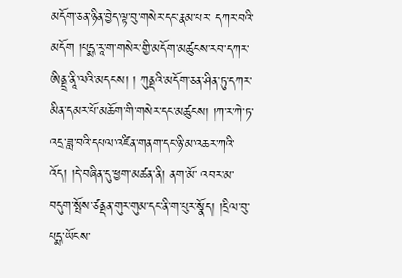མདོག་ཅན་ཉིན་བྱེད་ལྟ་བུ་གསེར་དང་རྣམ་པར་ དཀར་བའི་མདོག །པདྨ་རཱ་ག་གསེར་གྱི་མདོག་མཚུངས་རབ་དཀར་ཨིནྡྲ་ནཱི་ལའི་མདངས། ། ཀུནྡའི་མདོག་ཅན་ཤིན་ཏུ་དཀར་མིན་དམར་པོ་མཆོག་གི་གསེར་དང་མཚུངས། །ཀ་ར་ཀེ་ཏ་ འདྲ་ཟླ་བའི་དཔལ་འཛིན་གནག་དང་ཉི་མ་འཆར་ཀའི་འོད། །དེ་བཞིན་དུ་ཕྱག་མཚན་ནི། ནག་མོ་ འབར་མ་བདུག་སྤོས་ཙནྡན་གུར་གུམ་དང་ནི་ག་པུར་སྣོད། །དྲིལ་བུ་པདྨ་ཡོངས་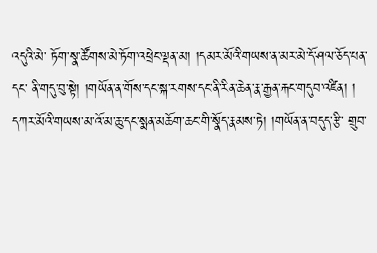འདུའི་མེ་ ཏོག་སྣ་ཚོགས་མེ་ཏོག་འཕྲེང་ལྡན་མ། །དམར་མོའི་གཡས་ན་མར་མེ་དོ་ཤལ་ཅོད་པན་དང་ ནི་གདུ་བུ་སྟེ། །གཡོན་ན་གོས་དང་སྐ་རགས་དང་ནི་རིན་ཆེན་རྣ་རྒྱན་རྐང་གདུབ་འཛིན། ། དཀར་མོའི་གཡས་མ་འོ་མ་ཆུ་དང་སྨན་མཆོག་ཆང་གི་སྣོད་རྣམས་ཏེ། །གཡོན་ན་བདུད་རྩི་ གྲུབ་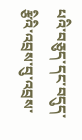པའི་བཅུད་དང་བདུད་རྩིའི་འབྲས་བུ་འབྲས་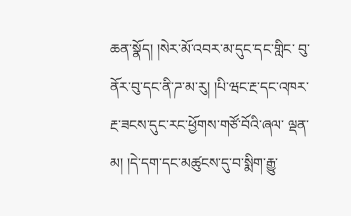ཆན་སྣོད། །སེར་མོ་འབར་མ་དུང་དང་གླིང་ བུ་ནོར་བུ་དང་ནི་ཌ་མ་རུ། །པི་ཝང་རྔ་དང་འཁར་རྔ་ཟངས་དུང་རང་ཕྱོགས་གཙོ་བོའི་ཞལ་ ལྡན་མ། །དེ་དག་དང་མཚུངས་དུ་བ་སྨིག་རྒྱུ་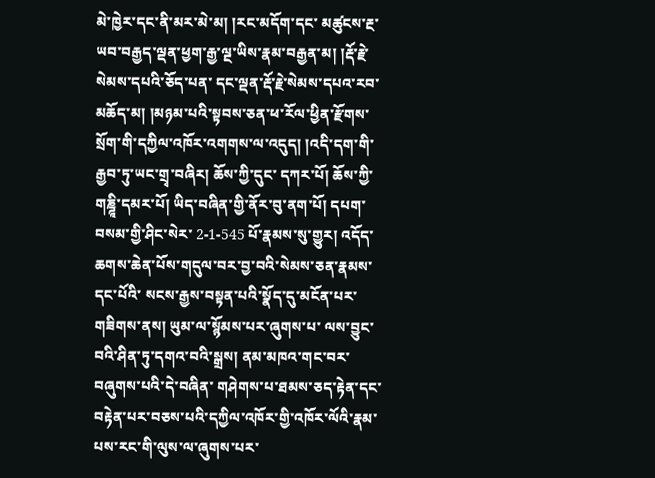མེ་ཁྱེར་དང་ནི་མར་མེ་མ། །རང་མདོག་དང་ མཚུངས་རྔ་ཡབ་བརྒྱད་ལྡན་ཕྱག་རྒྱ་ལྔ་ཡིས་རྣམ་བརྒྱན་མ། །རྡོ་རྗེ་སེམས་དཔའི་ཅོད་པན་ དང་ལྡན་རྡོ་རྗེ་སེམས་དཔའ་རབ་མཆོད་མ། །མཉམ་པའི་སྟབས་ཅན་ཕ་རོལ་ཕྱིན་རྫོགས་ སྲོག་གི་དཀྱིལ་འཁོར་འགགས་ལ་འདུད། །འདི་དག་གི་རྒྱབ་ཏུ་ཡང་གྲྭ་བཞིར། ཆོས་ཀྱི་དུང་ དཀར་པོ། ཆོས་ཀྱི་གཎྜཱི་དམར་པོ། ཡིད་བཞིན་གྱི་ནོར་བུ་ནག་པོ། དཔག་བསམ་གྱི་ཤིང་སེར་ 2-1-545 པོ་རྣམས་སུ་གྱུར། འདོད་ཆགས་ཆེན་པོས་གདུལ་བར་བྱ་བའི་སེམས་ཅན་རྣམས་དང་པོའི་ སངས་རྒྱས་བསྟན་པའི་སྣོད་དུ་མངོན་པར་གཟིགས་ནས། ཡུམ་ལ་སྙོམས་པར་ཞུགས་པ་ ལས་བྱུང་བའི་ཤིན་ཏུ་དགའ་བའི་སྒྲས། ནམ་མཁའ་གང་བར་བཞུགས་པའི་དེ་བཞིན་ གཤེགས་པ་ཐམས་ཅད་རྟེན་དང་བརྟེན་པར་བཅས་པའི་དཀྱིལ་འཁོར་གྱི་འཁོར་ལོའི་རྣམ་ པས་རང་གི་ལུས་ལ་ཞུགས་པར་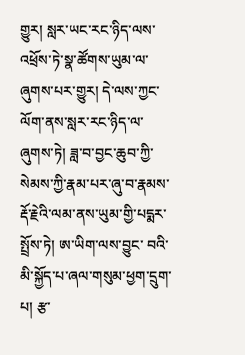གྱུར། སླར་ཡང་རང་ཉིད་ལས་འཕྲོས་ཏེ་སྣ་ཚོགས་ཡུམ་ལ་ ཞུགས་པར་གྱུར། དེ་ལས་ཀྱང་ལོག་ནས་སླར་རང་ཉིད་ལ་ཞུགས་ཏེ། ཟླ་བ་བྱང་ཆུབ་ཀྱི་ སེམས་ཀྱི་རྣམ་པར་ཞུ་བ་རྣམས་རྡོ་རྗེའི་ལམ་ནས་ཡུམ་གྱི་པདྨར་སྤྲོས་ཏེ། ཨ་ཡིག་ལས་བྱུང་ བའི་མི་སྐྱོད་པ་ཞལ་གསུམ་ཕྱག་དྲུག་པ། རྩ་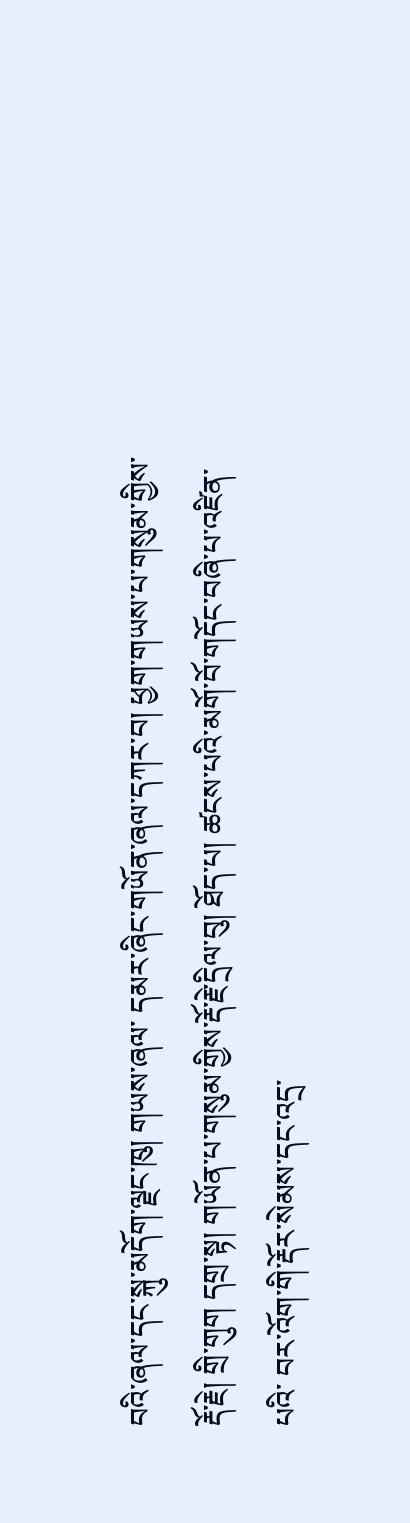བའི་ཞལ་དང་སྐུ་མདོག་ལྗང་ཁུ། གཡས་ཞལ་ དམར་ཞིང་གཡོན་ཞལ་དཀར་བ། ཕྱག་གཡས་པ་གསུམ་གྱིས་རྡོ་རྗེ། གྲི་གུག དགྲ་སྟ། གཡོན་པ་གསུམ་གྱིས་རྡོ་རྗེ་དྲིལ་བུ། ཐོད་པ། ཚངས་པའི་མགོ་བོ་གདོང་བཞི་པ་འཛིན་པའི་ བར་འོག་གི་རྡོར་སེམས་དང་འདྲ་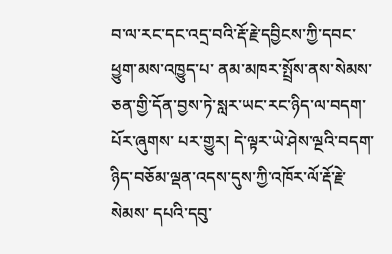བ་ལ་རང་དང་འདྲ་བའི་རྡོ་རྗེ་དབྱིངས་ཀྱི་དབང་ཕྱུག་མས་འཁྱུད་པ་ ནམ་མཁར་སྤྲོས་ནས་སེམས་ཅན་གྱི་དོན་བྱས་ཏེ་སླར་ཡང་རང་ཉིད་ལ་བདག་པོར་ཞུགས་ པར་གྱུར། དེ་ལྟར་ཡེ་ཤེས་ལྔའི་བདག་ཉིད་བཅོམ་ལྡན་འདས་དུས་ཀྱི་འཁོར་ལོ་རྡོ་རྗེ་སེམས་ དཔའི་དབུ་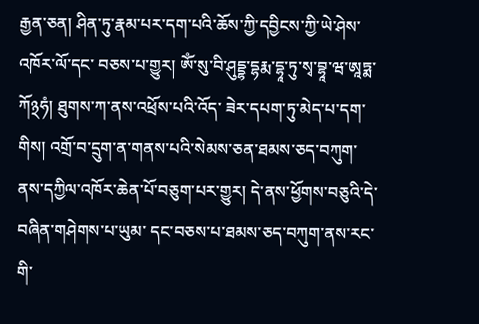རྒྱན་ཅན། ཤིན་ཏུ་རྣམ་པར་དག་པའི་ཆོས་ཀྱི་དབྱིངས་ཀྱི་ཡེ་ཤེས་འཁོར་ལོ་དང་ བཅས་པ་གྱུར། ༀ་སུ་བི་ཤུདྡྷ་དྷརྨ་དྷཱ་ཏུ་སྭ་བྷཱ་ཝ་ཨཱཏྨ་ཀོ྅ཧཾ། ཐུགས་ཀ་ནས་འཕྲོས་པའི་འོད་ ཟེར་དཔག་ཏུ་མེད་པ་དག་གིས། འགྲོ་བ་དྲུག་ན་གནས་པའི་སེམས་ཅན་ཐམས་ཅད་བཀུག་ ནས་དཀྱིལ་འཁོར་ཆེན་པོ་བཅུག་པར་གྱུར། དེ་ནས་ཕྱོགས་བཅུའི་དེ་བཞིན་གཤེགས་པ་ཡུམ་ དང་བཅས་པ་ཐམས་ཅད་བཀུག་ནས་རང་གི་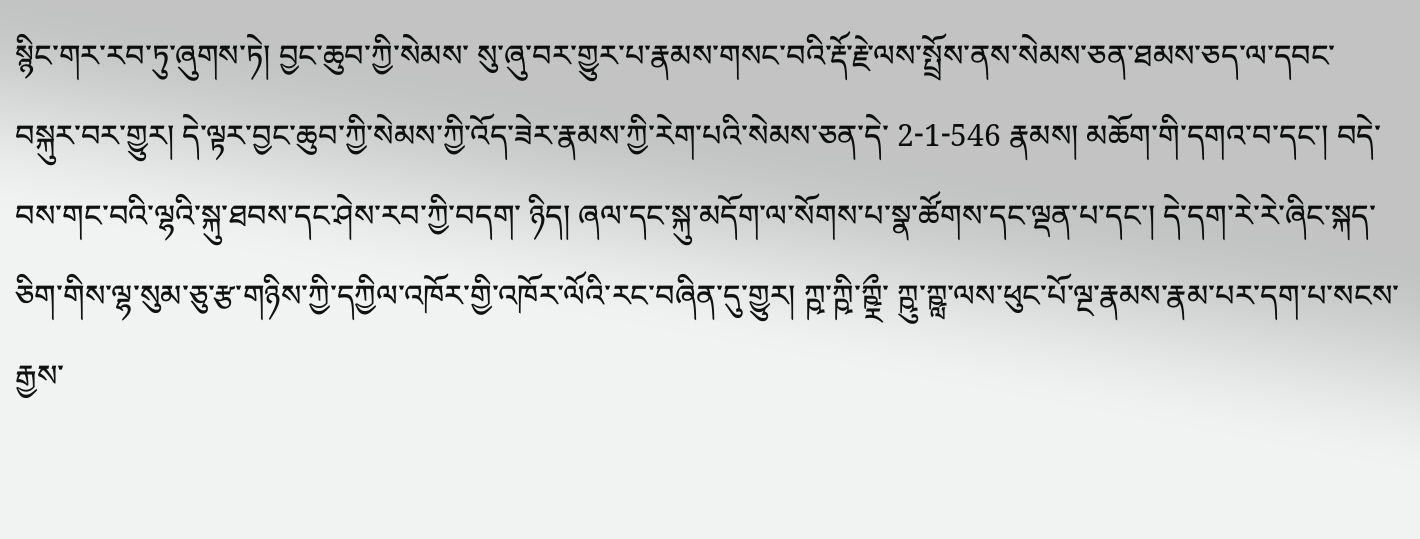སྙིང་གར་རབ་ཏུ་ཞུགས་ཏེ། བྱང་ཆུབ་ཀྱི་སེམས་ སུ་ཞུ་བར་གྱུར་པ་རྣམས་གསང་བའི་རྡོ་རྗེ་ལས་སྤྲོས་ནས་སེམས་ཅན་ཐམས་ཅད་ལ་དབང་ བསྐུར་བར་གྱུར། དེ་ལྟར་བྱང་ཆུབ་ཀྱི་སེམས་ཀྱི་འོད་ཟེར་རྣམས་ཀྱི་རེག་པའི་སེམས་ཅན་དེ་ 2-1-546 རྣམས། མཆོག་གི་དགའ་བ་དང་། བདེ་བས་གང་བའི་ལྷའི་སྐུ་ཐབས་དང་ཤེས་རབ་ཀྱི་བདག་ ཉིད། ཞལ་དང་སྐུ་མདོག་ལ་སོགས་པ་སྣ་ཚོགས་དང་ལྡན་པ་དང་། དེ་དག་རེ་རེ་ཞིང་སྐད་ ཅིག་གིས་ལྷ་སུམ་ཅུ་རྩ་གཉིས་ཀྱི་དཀྱིལ་འཁོར་གྱི་འཁོར་ལོའི་རང་བཞིན་དུ་གྱུར། ཀྵ་ཀྵི་ཀྵྼྀ་ ཀྵུ་ཀྵླ་ལས་ཕུང་པོ་ལྔ་རྣམས་རྣམ་པར་དག་པ་སངས་རྒྱས་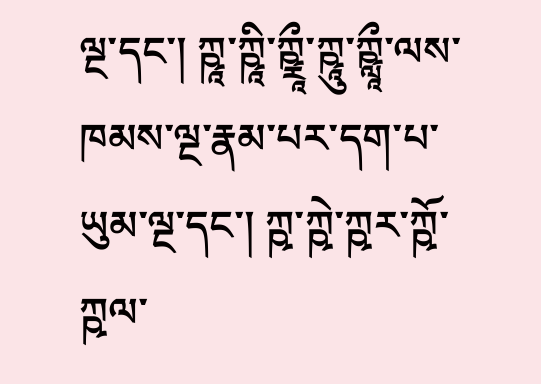ལྔ་དང་། ཀྵཱ་ཀྵཱི་ཀྵྼཱྀ་ཀྵཱུ་ཀྵླཱྀ་ལས་ ཁམས་ལྔ་རྣམ་པར་དག་པ་ཡུམ་ལྔ་དང་། ཀྵ་ཀྵེ་ཀྵར་ཀྵོ་ཀྵལ་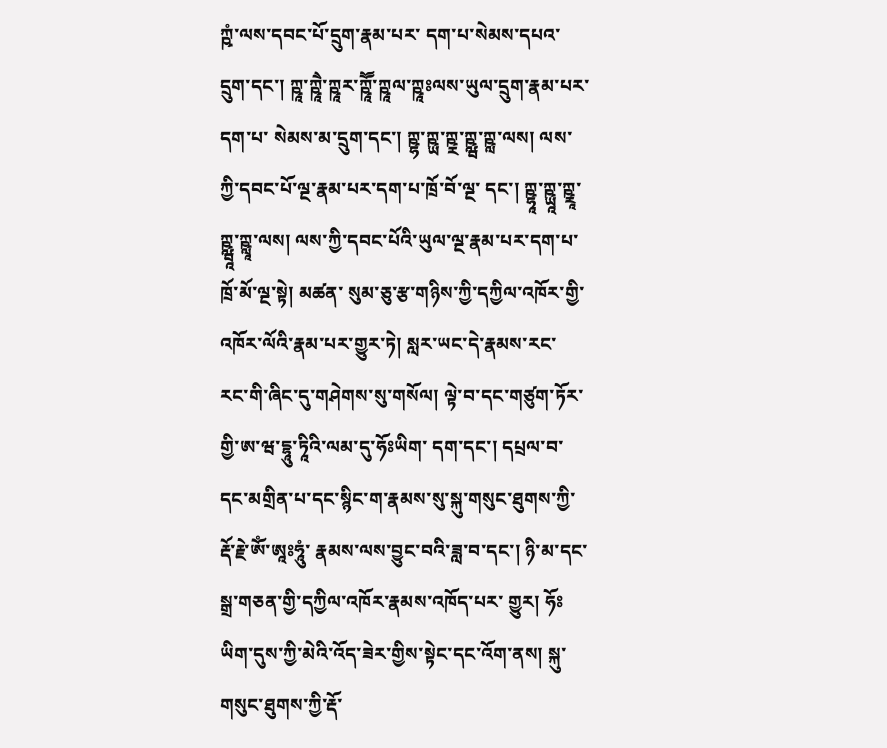ཀྵཾ་ལས་དབང་པོ་དྲུག་རྣམ་པར་ དག་པ་སེམས་དཔའ་དྲུག་དང་། ཀྵཱ་ཀྵཱཻ་ཀྵཱར་ཀྵཱཽ་ཀྵཱལ་ཀྵཱཿལས་ཡུལ་དྲུག་རྣམ་པར་དག་པ་ སེམས་མ་དྲུག་དང་། ཀྵྷ་ཀྵྻ་ཀྵྼ་ཀྵྺ་ཀྵླ་ལས། ལས་ཀྱི་དབང་པོ་ལྔ་རྣམ་པར་དག་པ་ཁྲོ་བོ་ལྔ་ དང་། ཀྵྷཱ་ཀྵྻཱ་ཀྵྼཱ་ཀྵྺཱ་ཀྵླཱ་ལས། ལས་ཀྱི་དབང་པོའི་ཡུལ་ལྔ་རྣམ་པར་དག་པ་ཁྲོ་མོ་ལྔ་སྟེ། མཚན་ སུམ་ཅུ་རྩ་གཉིས་ཀྱི་དཀྱིལ་འཁོར་གྱི་འཁོར་ལོའི་རྣམ་པར་གྱུར་ཏེ། སླར་ཡང་དེ་རྣམས་རང་ རང་གི་ཞིང་དུ་གཤེགས་སུ་གསོལ། ལྟེ་བ་དང་གཙུག་ཏོར་གྱི་ཨ་ཝ་དྷཱུ་ཏཱིའི་ལམ་དུ་ཧོཿཡིག་ དག་དང་། དཔྲལ་བ་དང་མགྲིན་པ་དང་སྙིང་ག་རྣམས་སུ་སྐུ་གསུང་ཐུགས་ཀྱི་རྡོ་རྗེ་ༀ་ཨཱཿཧཱུཾ་ རྣམས་ལས་བྱུང་བའི་ཟླ་བ་དང་། ཉི་མ་དང་སྒྲ་གཅན་གྱི་དཀྱིལ་འཁོར་རྣམས་འཁོད་པར་ གྱུར། ཧོཿཡིག་དུས་ཀྱི་མེའི་འོད་ཟེར་གྱིས་སྟེང་དང་འོག་ནས། སྐུ་གསུང་ཐུགས་ཀྱི་རྡོ་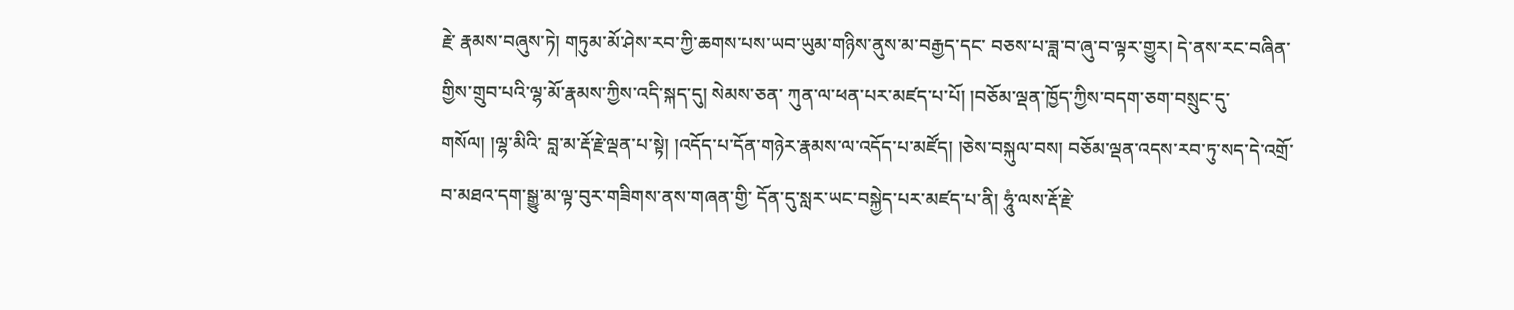རྗེ་ རྣམས་བཞུས་ཏེ། གཏུམ་མོ་ཤེས་རབ་ཀྱི་ཆགས་པས་ཡབ་ཡུམ་གཉིས་ནུས་མ་བརྒྱད་དང་ བཅས་པ་ཟླ་བ་ཞུ་བ་ལྟར་གྱུར། དེ་ནས་རང་བཞིན་གྱིས་གྲུབ་པའི་ལྷ་མོ་རྣམས་ཀྱིས་འདི་སྐད་དུ། སེམས་ཅན་ ཀུན་ལ་ཕན་པར་མཛད་པ་པོ། །བཅོམ་ལྡན་ཁྱོད་ཀྱིས་བདག་ཅག་བསྲུང་དུ་གསོལ། །ལྷ་མིའི་ བླ་མ་རྡོ་རྗེ་ལྡན་པ་སྟེ། །འདོད་པ་དོན་གཉེར་རྣམས་ལ་འདོད་པ་མཛོད། །ཅེས་བསྐུལ་བས། བཅོམ་ལྡན་འདས་རབ་ཏུ་སད་དེ་འགྲོ་བ་མཐའ་དག་སྒྱུ་མ་ལྟ་བུར་གཟིགས་ནས་གཞན་གྱི་ དོན་དུ་སླར་ཡང་བསྐྱེད་པར་མཛད་པ་ནི། ཧཱུཾ་ལས་རྡོ་རྗེ་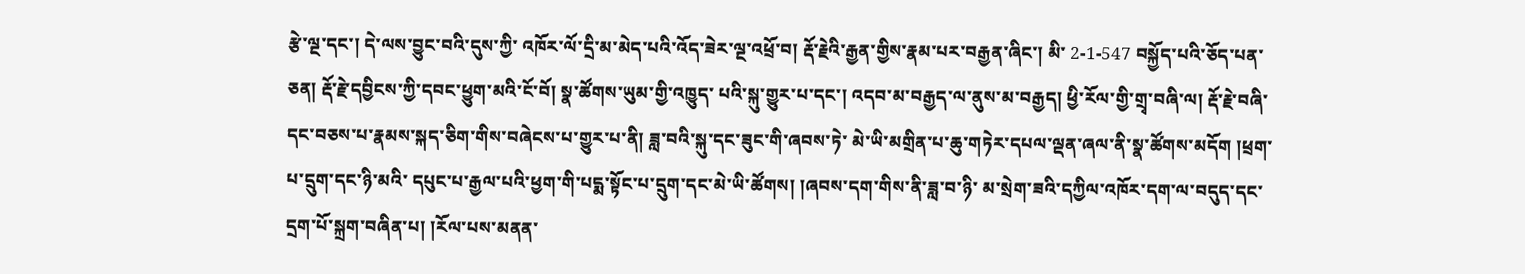རྩེ་ལྔ་དང་། དེ་ལས་བྱུང་བའི་དུས་ཀྱི་ འཁོར་ལོ་དྲི་མ་མེད་པའི་འོད་ཟེར་ལྔ་འཕྲོ་བ། རྡོ་རྗེའི་རྒྱན་གྱིས་རྣམ་པར་བརྒྱན་ཞིང་། མི་ 2-1-547 བསྐྱོད་པའི་ཅོད་པན་ཅན། རྡོ་རྗེ་དབྱིངས་ཀྱི་དབང་ཕྱུག་མའི་ངོ་བོ། སྣ་ཚོགས་ཡུམ་གྱི་འཁྱུད་ པའི་སྐུ་གྱུར་པ་དང་། འདབ་མ་བརྒྱད་ལ་ནུས་མ་བརྒྱད། ཕྱི་རོལ་གྱི་གྲྭ་བཞི་ལ། རྡོ་རྗེ་བཞི་ དང་བཅས་པ་རྣམས་སྐད་ཅིག་གིས་བཞེངས་པ་གྱུར་པ་ནི། ཟླ་བའི་སྐུ་དང་ཟུང་གི་ཞབས་ཏེ་ མེ་ཡི་མགྲིན་པ་ཆུ་གཏེར་དཔལ་ལྡན་ཞལ་ནི་སྣ་ཚོགས་མདོག །ཕྲག་པ་དྲུག་དང་ཉི་མའི་ དཔུང་པ་རྒྱལ་པའི་ཕྱག་གི་པདྨ་སྟོང་པ་དྲུག་དང་མེ་ཡི་ཚོགས། །ཞབས་དག་གིས་ནི་ཟླ་བ་ཉི་ མ་སྲེག་ཟའི་དཀྱིལ་འཁོར་དག་ལ་བདུད་དང་དྲག་པོ་སྐྲག་བཞིན་པ། །རོལ་པས་མནན་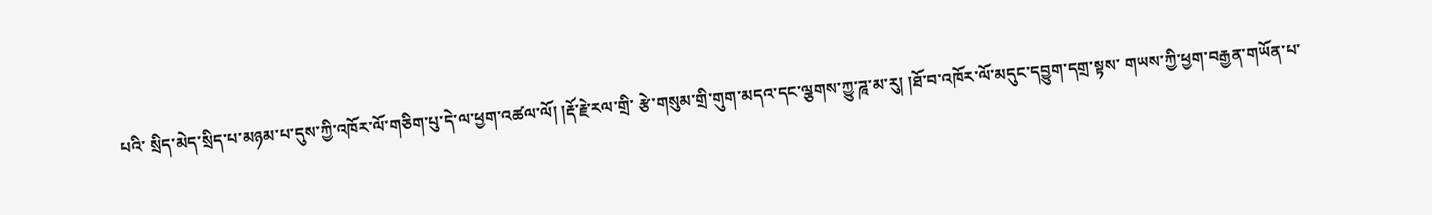པའི་ སྲིད་མེད་སྲིད་པ་མཉམ་པ་དུས་ཀྱི་འཁོར་ལོ་གཅིག་པུ་དེ་ལ་ཕྱག་འཚལ་ལོ། །རྡོ་རྗེ་རལ་གྲི་ རྩེ་གསུམ་གྲི་གུག་མདའ་དང་ལྕགས་ཀྱུ་ཌཱ་མ་རུ། །ཐོ་བ་འཁོར་ལོ་མདུང་དབྱུག་དགྲ་སྟས་ གཡས་ཀྱི་ཕྱག་བརྒྱན་གཡོན་པ་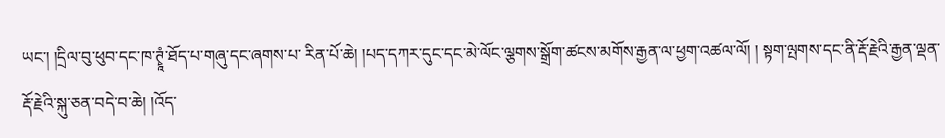ཡང་། །དྲིལ་བུ་ཕུབ་དང་ཁ་ཊྭཱཾ་ཐོད་པ་གཞུ་དང་ཞགས་པ་ རིན་པོ་ཆེ། །པད་དཀར་དུང་དང་མེ་ལོང་ལྕགས་སྒྲོག་ཚངས་མགོས་རྒྱན་ལ་ཕྱག་འཚལ་ལོ། ། སྟག་ལྤགས་དང་ནི་རྡོ་རྗེའི་རྒྱན་ལྡན་རྡོ་རྗེའི་སྐུ་ཅན་བདེ་བ་ཆེ། །འོད་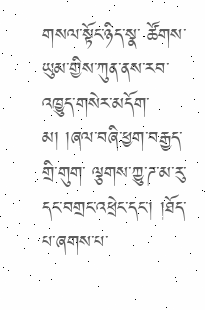གསལ་སྟོང་ཉིད་སྣ་ ཚོགས་ཡུམ་གྱིས་ཀུན་ནས་རབ་འཁྱུད་གསེར་མདོག་མ། །ཞལ་བཞི་ཕྱག་བརྒྱད་གྲི་གུག་ ལྕགས་ཀྱུ་ཌ་མ་རུ་དང་བགྲང་འཕྲེང་དང་། །ཐོད་པ་ཞགས་པ་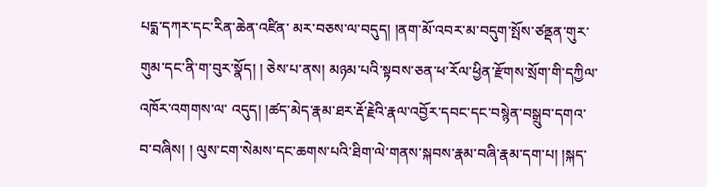པདྨ་དཀར་དང་རིན་ཆེན་འཛིན་ མར་བཅས་ལ་བདུད། །ནག་མོ་འབར་མ་བདུག་སྤོས་ཙནྡན་གུར་གུམ་དང་ནི་ག་བུར་སྣོད། ། ཅེས་པ་ནས། མཉམ་པའི་སྟབས་ཅན་ཕ་རོལ་ཕྱིན་རྫོགས་སྲོག་གི་དཀྱིལ་འཁོར་འགགས་ལ་ འདུད། །ཚད་མེད་རྣམ་ཐར་རྡོ་རྗེའི་རྣལ་འབྱོར་དབང་དང་བསྙེན་བསྒྲུབ་དགའ་བ་བཞིས། ། ལུས་ངག་སེམས་དང་ཆགས་པའི་ཐིག་ལེ་གནས་སྐབས་རྣམ་བཞི་རྣམ་དག་པ། །སྐད་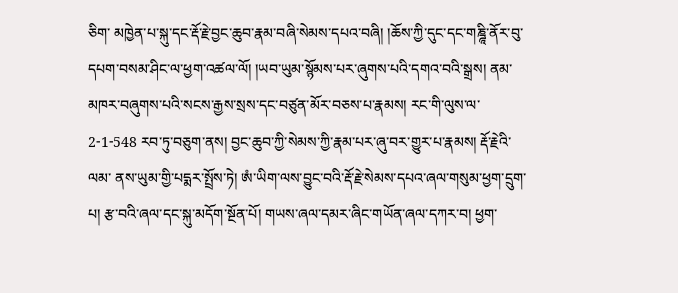ཅིག་ མཁྱེན་པ་སྐུ་དང་རྡོ་རྗེ་བྱང་ཆུབ་རྣམ་བཞི་སེམས་དཔའ་བཞི། །ཆོས་ཀྱི་དུང་དང་གཎྜཱི་ནོར་བུ་ དཔག་བསམ་ཤིང་ལ་ཕྱག་འཚལ་ལོ། །ཡབ་ཡུམ་སྙོམས་པར་ཞུགས་པའི་དགའ་བའི་སྒྲས། ནམ་མཁར་བཞུགས་པའི་སངས་རྒྱས་སྲས་དང་བཙུན་མོར་བཅས་པ་རྣམས། རང་གི་ལུས་ལ་ 2-1-548 རབ་ཏུ་བཅུག་ནས། བྱང་ཆུབ་ཀྱི་སེམས་ཀྱི་རྣམ་པར་ཞུ་བར་གྱུར་པ་རྣམས། རྡོ་རྗེའི་ལམ་ ནས་ཡུམ་གྱི་པདྨར་སྤྲོས་ཏེ། ཨཾ་ཡིག་ལས་བྱུང་བའི་རྡོ་རྗེ་སེམས་དཔའ་ཞལ་གསུམ་ཕྱག་དྲུག་ པ། རྩ་བའི་ཞལ་དང་སྐུ་མདོག་སྔོན་པོ། གཡས་ཞལ་དམར་ཞིང་གཡོན་ཞལ་དཀར་བ། ཕྱག་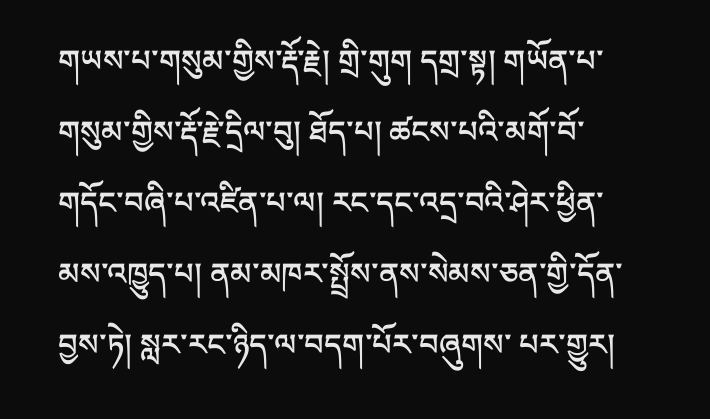གཡས་པ་གསུམ་གྱིས་རྡོ་རྗེ། གྲི་གུག དགྲ་སྟ། གཡོན་པ་གསུམ་གྱིས་རྡོ་རྗེ་དྲིལ་བུ། ཐོད་པ། ཚངས་པའི་མགོ་བོ་གདོང་བཞི་པ་འཛིན་པ་ལ། རང་དང་འདྲ་བའི་ཤེར་ཕྱིན་མས་འཁྱུད་པ། ནམ་མཁར་སྤྲོས་ནས་སེམས་ཅན་གྱི་དོན་བྱས་ཏེ། སླར་རང་ཉིད་ལ་བདག་པོར་བཞུགས་ པར་གྱུར།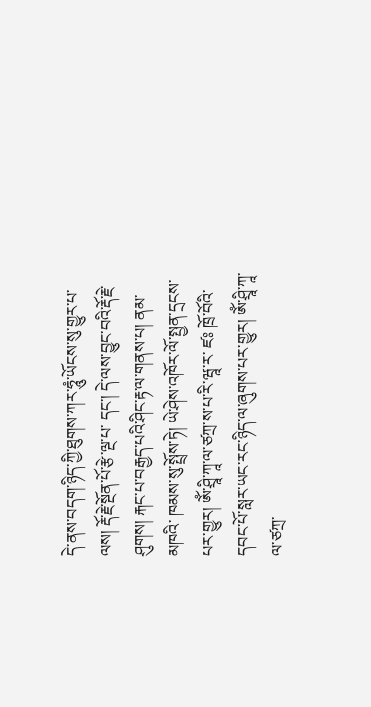དེ་ནས་བདག་ཉིད་ཀྱི་ཐུགས་ཀར་ཧཱུཾ་ཡོངས་སུ་གྱུར་པ་ལས། རྡོ་རྗེ་སྔོན་པོ་རྩེ་ལྔ་པ་ དང་། དེ་ལས་བྱུང་བའི་རྡོ་རྗེ་ཤུགས། རྐང་པ་བརྒྱད་པའི་ཤིང་རྟ་ལ་གནས་པ། ནམ་མཁའི་ ཁམས་སུ་སྤྲོས་ཏེ། ཡེ་ཤེས་འཁོར་ལོ་སྤྱན་དྲངས་པར་གྱུར། ༀ་ཤྲཱི་ཀཱ་ལ་ཙཀྲ་ས་པ་རི་ཝཱ་ར་ ཛཿ ཁྲོ་བོའི་དབང་པོ་སླར་ཡང་རང་ཉིད་ལ་ཞུགས་པར་གྱུར། ༀ་ཤྲཱི་ཀཱ་ལ་ཙཀྲ་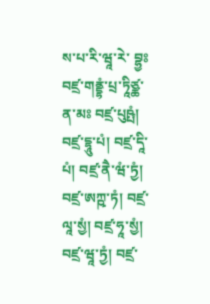ས་པ་རི་ཝཱ་རེ་ བྷྱཿ བཛྲ་གནྡྷཾ་པྲ་ཏཱིཙྪ་ན་མཿ བཛྲ་པུཥྤཾ། བཛྲ་དྷཱུ་པཾ། བཛྲ་དཱི་པཾ། བཛྲ་ནཻ་ཝཾ་ཏྱཾ། བཛྲ་ཨཀྵ་ཏཾ། བཛྲ་ལཱ་སྱཾ། བཛྲ་ཧཱ་སྱཾ། བཛྲ་ཝཱ་ཏྱཾ། བཛྲ་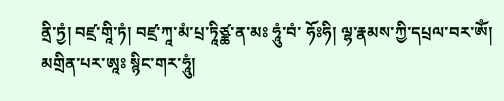ནྲི་ཏྱཾ། བཛྲ་གཱི་ཏཾ། བཛྲ་ཀཱ་མཾ་པྲ་ཏཱིཙྪ་ན་མཿ ཧཱུཾ་བཾ་ ཧོཿཧི། ལྷ་རྣམས་ཀྱི་དཔྲལ་བར་ༀ། མགྲིན་པར་ཨཱཿ སྙིང་གར་ཧཱུཾ།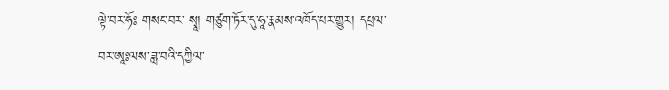ལྟེ་བར་ཧོཿ གསང་བར་ སྭཱ། གཙུག་ཏོར་དུ་ཧཱ་རྣམས་འཁོད་པར་གྱུར། དཔྲལ་བར་ཨཱཿལས་ཟླ་བའི་དཀྱིལ་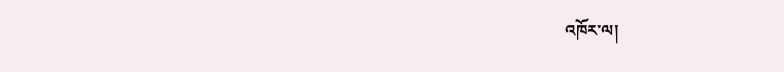འཁོར་ལ།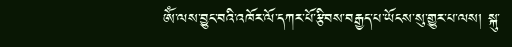ༀ་ལས་བྱུང་བའི་འཁོར་ལོ་དཀར་པོ་རྩིབས་བརྒྱད་པ་ཡོངས་སུ་གྱུར་པ་ལས། སྐུ་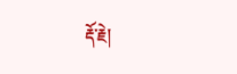རྡོ་རྗེ།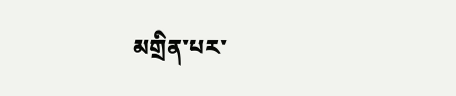མགྲིན་པར་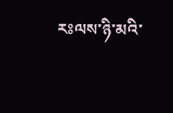རཿལས་ཉི་མའི་